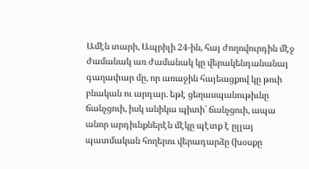Ամէն տարի, Ապրիլի 24-ին, հայ ժողովուրդին մէջ ժամանակ առ ժամանակ կը վերակենդանանայ գաղափար մը, որ առաջին հայեացքով կը թուի բնական ու արդար. եթէ ցեղասպանութիւնը ճանչցուի, իսկ անիկա պիտի՛ ճանչցուի, ապա անոր արդիւնքներէն մէկը պէտք է ըլլայ պատմական հողերու վերադարձը (խօսքը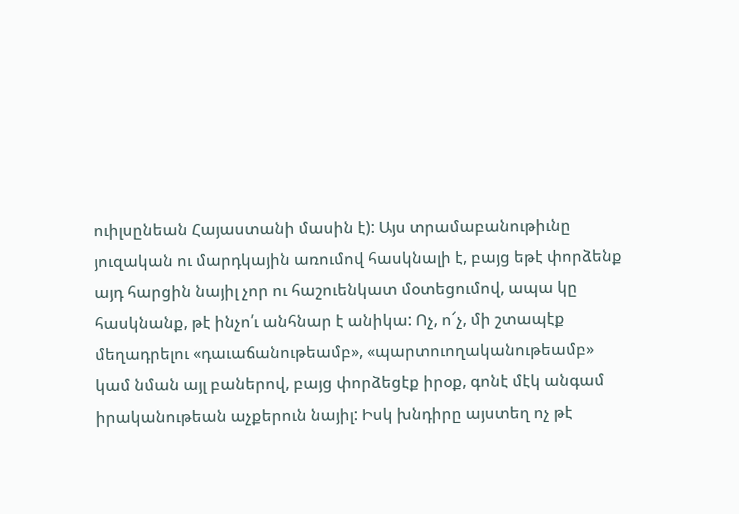ուիլսընեան Հայաստանի մասին է): Այս տրամաբանութիւնը յուզական ու մարդկային առումով հասկնալի է, բայց եթէ փորձենք այդ հարցին նայիլ չոր ու հաշուենկատ մօտեցումով, ապա կը հասկնանք, թէ ինչո՛ւ անհնար է անիկա: Ոչ, ո՜չ, մի շտապէք մեղադրելու «դաւաճանութեամբ», «պարտուողականութեամբ» կամ նման այլ բաներով, բայց փորձեցէք իրօք, գոնէ մէկ անգամ իրականութեան աչքերուն նայիլ: Իսկ խնդիրը այստեղ ոչ թէ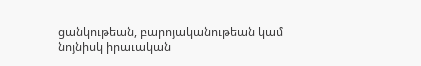ցանկութեան, բարոյականութեան կամ նոյնիսկ իրաւական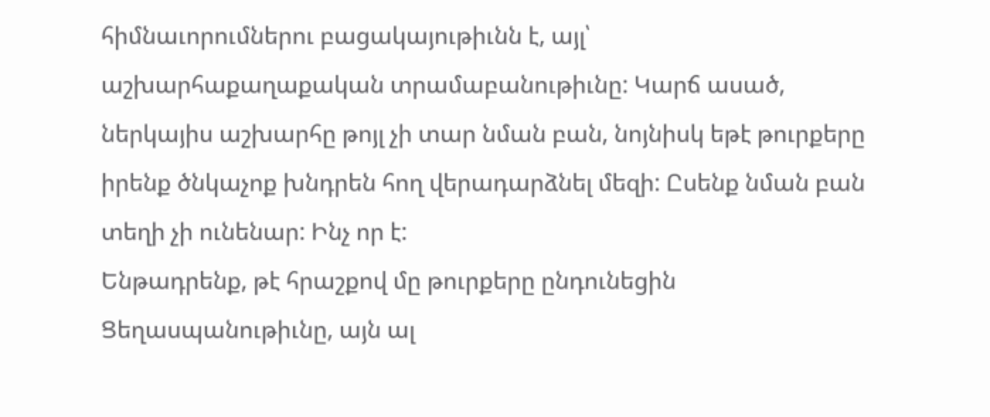հիմնաւորումներու բացակայութիւնն է, այլ՝ աշխարհաքաղաքական տրամաբանութիւնը: Կարճ ասած, ներկայիս աշխարհը թոյլ չի տար նման բան, նոյնիսկ եթէ թուրքերը իրենք ծնկաչոք խնդրեն հող վերադարձնել մեզի: Ըսենք նման բան տեղի չի ունենար: Ինչ որ է:
Ենթադրենք, թէ հրաշքով մը թուրքերը ընդունեցին Ցեղասպանութիւնը, այն ալ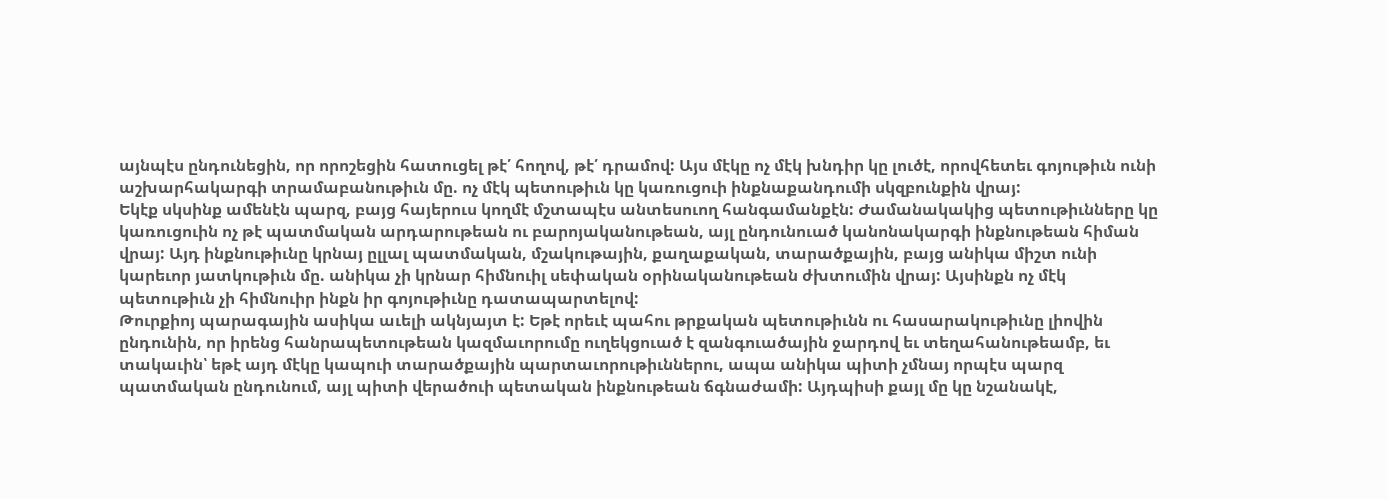այնպէս ընդունեցին, որ որոշեցին հատուցել թէ՛ հողով, թէ՛ դրամով: Այս մէկը ոչ մէկ խնդիր կը լուծէ, որովհետեւ գոյութիւն ունի աշխարհակարգի տրամաբանութիւն մը. ոչ մէկ պետութիւն կը կառուցուի ինքնաքանդումի սկզբունքին վրայ:
Եկէք սկսինք ամենէն պարզ, բայց հայերուս կողմէ մշտապէս անտեսուող հանգամանքէն: Ժամանակակից պետութիւնները կը կառուցուին ոչ թէ պատմական արդարութեան ու բարոյականութեան, այլ ընդունուած կանոնակարգի ինքնութեան հիման վրայ: Այդ ինքնութիւնը կրնայ ըլլալ պատմական, մշակութային, քաղաքական, տարածքային, բայց անիկա միշտ ունի կարեւոր յատկութիւն մը. անիկա չի կրնար հիմնուիլ սեփական օրինականութեան ժխտումին վրայ: Այսինքն ոչ մէկ պետութիւն չի հիմնուիր ինքն իր գոյութիւնը դատապարտելով:
Թուրքիոյ պարագային ասիկա աւելի ակնյայտ է: Եթէ որեւէ պահու թրքական պետութիւնն ու հասարակութիւնը լիովին ընդունին, որ իրենց հանրապետութեան կազմաւորումը ուղեկցուած է զանգուածային ջարդով եւ տեղահանութեամբ, եւ տակաւին՝ եթէ այդ մէկը կապուի տարածքային պարտաւորութիւններու, ապա անիկա պիտի չմնայ որպէս պարզ պատմական ընդունում, այլ պիտի վերածուի պետական ինքնութեան ճգնաժամի: Այդպիսի քայլ մը կը նշանակէ,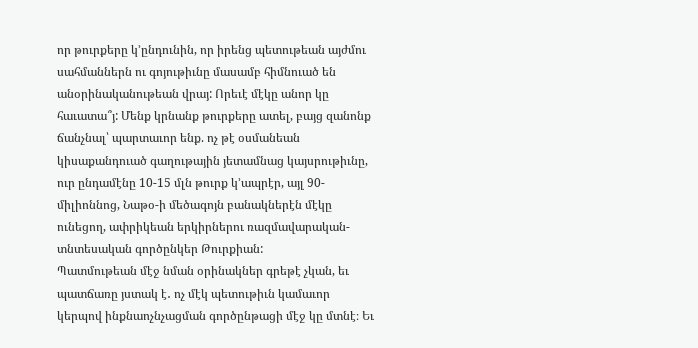որ թուրքերը կ’ընդունին, որ իրենց պետութեան այժմու սահմաններն ու գոյութիւնը մասամբ հիմնուած են անօրինականութեան վրայ: Որեւէ մէկը անոր կը հաւատա՞յ: Մենք կրնանք թուրքերը ատել, բայց զանոնք ճանչնալ՝ պարտաւոր ենք. ոչ թէ օսմանեան կիսաքանդուած գաղութային յետամնաց կայսրութիւնը, ուր ընդամէնը 10-15 մլն թուրք կ’ապրէր, այլ 90-միլիոննոց, Նաթօ-ի մեծագոյն բանակներէն մէկը ունեցող, ափրիկեան երկիրներու ռազմավարական-տնտեսական գործընկեր Թուրքիան:
Պատմութեան մէջ նման օրինակներ գրեթէ չկան, եւ պատճառը յստակ է․ ոչ մէկ պետութիւն կամաւոր կերպով ինքնաոչնչացման գործընթացի մէջ կը մտնէ։ Եւ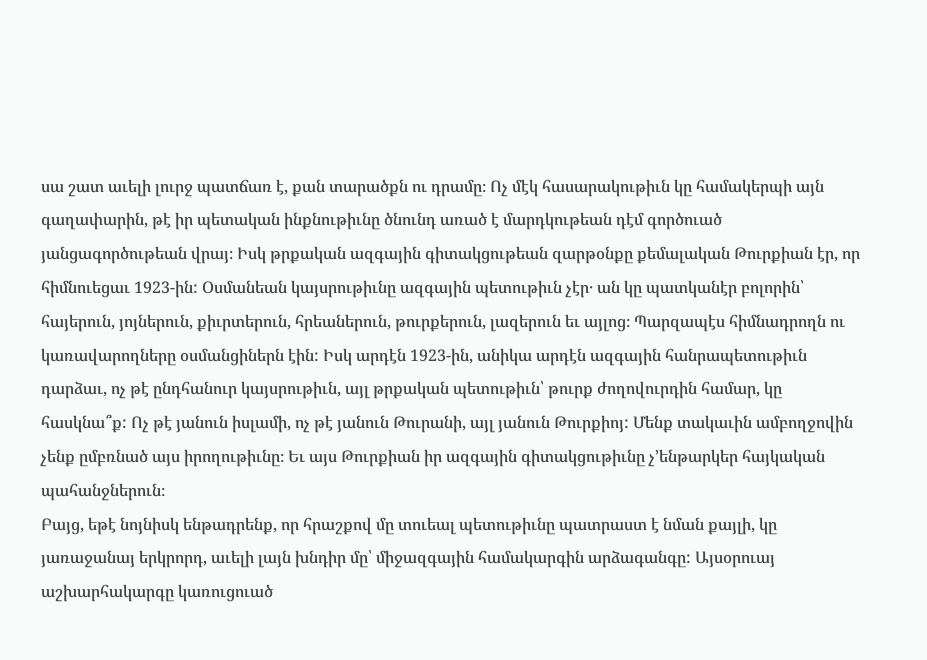սա շատ աւելի լուրջ պատճառ է, քան տարածքն ու դրամը։ Ոչ մէկ հասարակութիւն կը համակերպի այն գաղափարին, թէ իր պետական ինքնութիւնը ծնունդ առած է մարդկութեան դէմ գործուած յանցագործութեան վրայ։ Իսկ թրքական ազգային գիտակցութեան զարթօնքը քեմալական Թուրքիան էր, որ հիմնուեցաւ 1923-ին: Օսմանեան կայսրութիւնը ազգային պետութիւն չէր․ ան կը պատկանէր բոլորին՝ հայերուն, յոյներուն, քիւրտերուն, հրեաներուն, թուրքերուն, լազերուն եւ այլոց։ Պարզապէս հիմնադրողն ու կառավարողները օսմանցիներն էին: Իսկ արդէն 1923-ին, անիկա արդէն ազգային հանրապետութիւն դարձաւ, ոչ թէ ընդհանուր կայսրութիւն, այլ թրքական պետութիւն՝ թուրք ժողովուրդին համար, կը հասկնա՞ք: Ոչ թէ յանուն իսլամի, ոչ թէ յանուն Թուրանի, այլ յանուն Թուրքիոյ: Մենք տակաւին ամբողջովին չենք ըմբռնած այս իրողութիւնը։ Եւ այս Թուրքիան իր ազգային գիտակցութիւնը չ’ենթարկեր հայկական պահանջներուն։
Բայց, եթէ նոյնիսկ ենթադրենք, որ հրաշքով մը տուեալ պետութիւնը պատրաստ է նման քայլի, կը յառաջանայ երկրորդ, աւելի լայն խնդիր մը՝ միջազգային համակարգին արձագանգը: Այսօրուայ աշխարհակարգը կառուցուած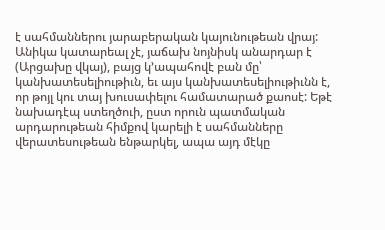է սահմաններու յարաբերական կայունութեան վրայ: Անիկա կատարեալ չէ, յաճախ նոյնիսկ անարդար է (Արցախը վկայ), բայց կ’ապահովէ բան մը՝ կանխատեսելիութիւն, եւ այս կանխատեսելիութիւնն է, որ թոյլ կու տայ խուսափելու համատարած քաոսէ: Եթէ նախադէպ ստեղծուի, ըստ որուն պատմական արդարութեան հիմքով կարելի է սահմանները վերատեսութեան ենթարկել, ապա այդ մէկը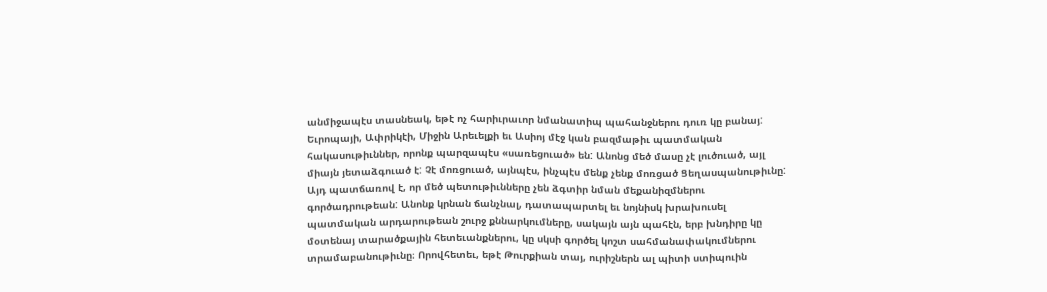անմիջապէս տասնեակ, եթէ ոչ հարիւրաւոր նմանատիպ պահանջներու դուռ կը բանայ: Եւրոպայի, Ափրիկէի, Միջին Արեւելքի եւ Ասիոյ մէջ կան բազմաթիւ պատմական հակասութիւններ, որոնք պարզապէս «սառեցուած» են: Անոնց մեծ մասը չէ լուծուած, այլ միայն յետաձգուած է: Չէ մոռցուած, այնպէս, ինչպէս մենք չենք մոռցած Ցեղասպանութիւնը: Այդ պատճառով է, որ մեծ պետութիւնները չեն ձգտիր նման մեքանիզմներու գործադրութեան: Անոնք կրնան ճանչնալ, դատապարտել եւ նոյնիսկ խրախուսել պատմական արդարութեան շուրջ քննարկումները, սակայն այն պահէն, երբ խնդիրը կը մօտենայ տարածքային հետեւանքներու, կը սկսի գործել կոշտ սահմանափակումներու տրամաբանութիւնը։ Որովհետեւ, եթէ Թուրքիան տայ, ուրիշներն ալ պիտի ստիպուին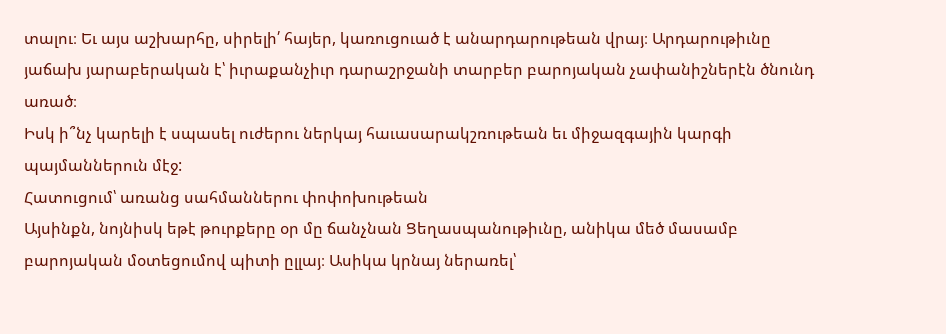տալու։ Եւ այս աշխարհը, սիրելի՛ հայեր, կառուցուած է անարդարութեան վրայ։ Արդարութիւնը յաճախ յարաբերական է՝ իւրաքանչիւր դարաշրջանի տարբեր բարոյական չափանիշներէն ծնունդ առած։
Իսկ ի՞նչ կարելի է սպասել ուժերու ներկայ հաւասարակշռութեան եւ միջազգային կարգի պայմաններուն մէջ:
Հատուցում՝ առանց սահմաններու փոփոխութեան
Այսինքն, նոյնիսկ եթէ թուրքերը օր մը ճանչնան Ցեղասպանութիւնը, անիկա մեծ մասամբ բարոյական մօտեցումով պիտի ըլլայ։ Ասիկա կրնայ ներառել՝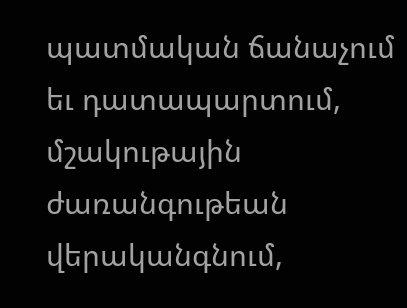պատմական ճանաչում եւ դատապարտում, մշակութային ժառանգութեան վերականգնում,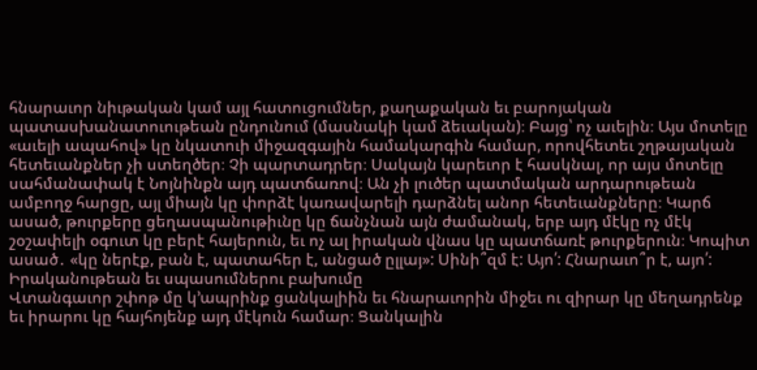հնարաւոր նիւթական կամ այլ հատուցումներ, քաղաքական եւ բարոյական պատասխանատուութեան ընդունում (մասնակի կամ ձեւական)։ Բայց՝ ոչ աւելին։ Այս մոտելը «աւելի ապահով» կը նկատուի միջազգային համակարգին համար, որովհետեւ շղթայական հետեւանքներ չի ստեղծեր։ Չի պարտադրեր։ Սակայն կարեւոր է հասկնալ, որ այս մոտելը սահմանափակ է Նոյնինքն այդ պատճառով։ Ան չի լուծեր պատմական արդարութեան ամբողջ հարցը, այլ միայն կը փորձէ կառավարելի դարձնել անոր հետեւանքները։ Կարճ ասած, թուրքերը ցեղասպանութիւնը կը ճանչնան այն ժամանակ, երբ այդ մէկը ոչ մէկ շօշափելի օգուտ կը բերէ հայերուն, եւ ոչ ալ իրական վնաս կը պատճառէ թուրքերուն։ Կոպիտ ասած․ «կը ներէք, բան է, պատահեր է, անցած ըլլայ»: Սինի՞զմ է: Այո՛: Հնարաւո՞ր է, այո՛:
Իրականութեան եւ սպասումներու բախումը
Վտանգաւոր շփոթ մը կ’ապրինք ցանկալիին եւ հնարաւորին միջեւ ու զիրար կը մեղադրենք եւ իրարու կը հայհոյենք այդ մէկուն համար։ Ցանկալին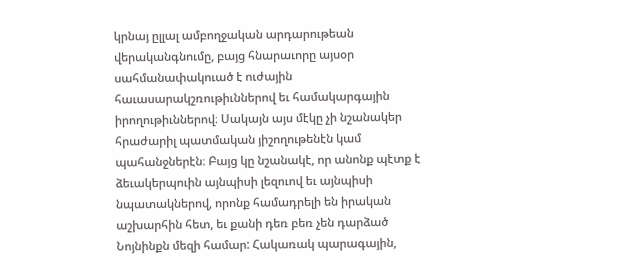կրնայ ըլլալ ամբողջական արդարութեան վերականգնումը, բայց հնարաւորը այսօր սահմանափակուած է ուժային հաւասարակշռութիւններով եւ համակարգային իրողութիւններով։ Սակայն այս մէկը չի նշանակեր հրաժարիլ պատմական յիշողութենէն կամ պահանջներէն։ Բայց կը նշանակէ, որ անոնք պէտք է ձեւակերպուին այնպիսի լեզուով եւ այնպիսի նպատակներով, որոնք համադրելի են իրական աշխարհին հետ, եւ քանի դեռ բեռ չեն դարձած Նոյնինքն մեզի համար: Հակառակ պարագային,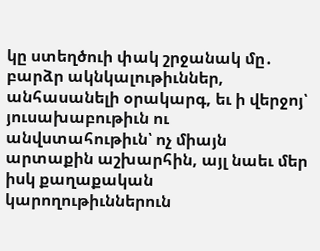կը ստեղծուի փակ շրջանակ մը․ բարձր ակնկալութիւններ, անհասանելի օրակարգ, եւ ի վերջոյ՝ յուսախաբութիւն ու անվստահութիւն՝ ոչ միայն արտաքին աշխարհին, այլ նաեւ մեր իսկ քաղաքական կարողութիւններուն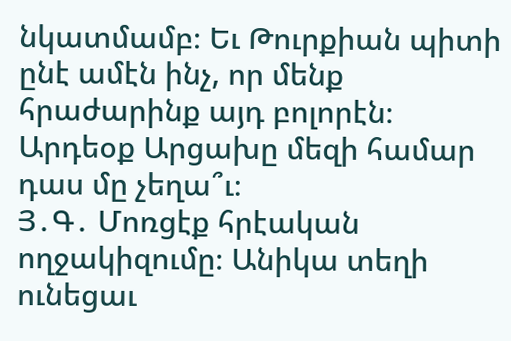նկատմամբ։ Եւ Թուրքիան պիտի ընէ ամէն ինչ, որ մենք հրաժարինք այդ բոլորէն։ Արդեօք Արցախը մեզի համար դաս մը չեղա՞ւ։
Յ․Գ․ Մոռցէք հրէական ողջակիզումը։ Անիկա տեղի ունեցաւ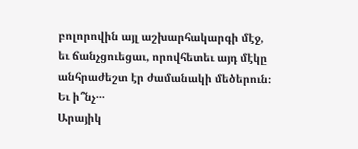բոլորովին այլ աշխարհակարգի մէջ, եւ ճանչցուեցաւ, որովհետեւ այդ մէկը անհրաժեշտ էր ժամանակի մեծերուն։
Եւ ի՞նչ․․․
Արայիկ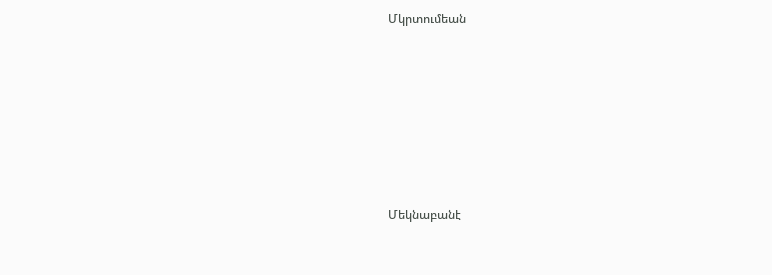Մկրտումեան







Մեկնաբանէ